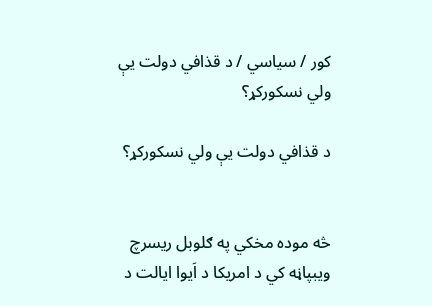کور / سياسي / د قذافي دولت يې ولي نسکورکړ؟

د قذافي دولت يې ولي نسکورکړ؟


څه موده مخکي په ګلوبل ريسرچ ويبپاڼه کي د امريکا د اَيوا ايالت د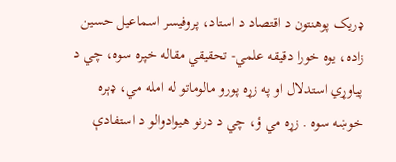ډريک پوهنتون د اقتصاد د استاد، پروفيسر اسماعيل حسين زاده، يوه خورا دقيقه علمي- تحقيقي مقاله خپره سوه، چي د پياوړي استدلال او په زړه پورو مالوماتو له امله مي، ډېره خوښه سوه . زړه مي ؤ، چي د درنو هيوادوالو د استفادې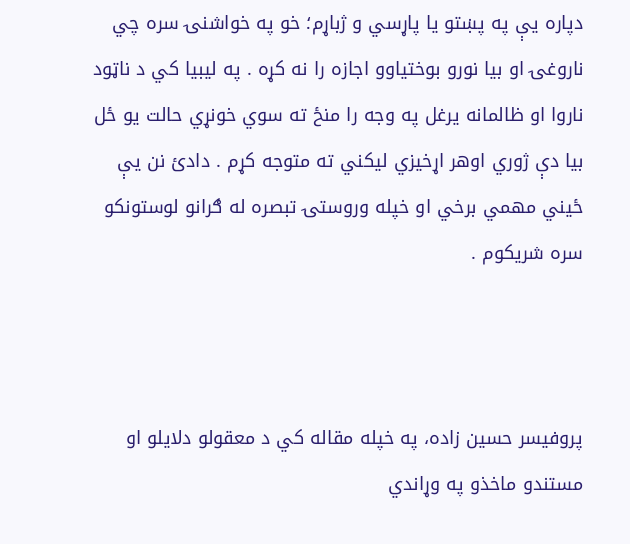دپاره يې په پښتو يا پاړسي و ژباړم؛ خو په خواشنۍ سره چي ناروغۍ او بيا نورو بوختياوو اجازه را نه کړه . په ليبيا کي د ناټود ناروا او ظالمانه يرغل په وجه را منځ ته سوي خونړي حالت يو ځل بيا دې ژوري اوهر اړخيزي ليکني ته متوجه کړم . دادئ نن يې ځيني مهمي برخي او خپله وروستۍ تبصره له ګرانو لوستونکو سره شريکوم .



پروفيسر حسين زاده، په خپله مقاله کي د معقولو دلايلو او مستندو ماخذو په وړاندي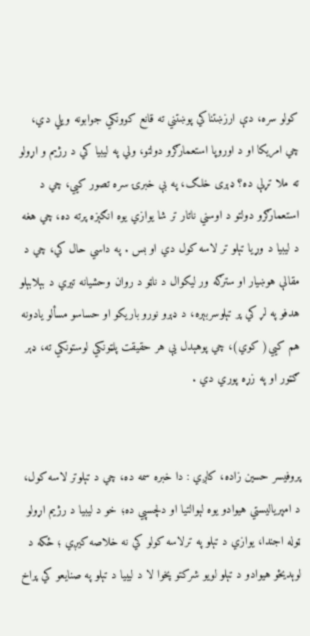کولو سره، دې ارزښتناکي پوښتني ته قانع کوونکي جوابونه ويلي دي، چي امريکا او د اوروپا استعمارګرو دولتو، ولي په ليبيا کي د رژيم و اړولو ته ملا تړلې ده؟ ډېری خلګ، په بې خبرۍ سره تصور کيي، چي د استعمارګرو دولتو د اوسني ناتار تر شا يوازي يوه انګېزه پرته ده، چي هغه د ليبيا د وړيا تېلو تر لاسه کول دي او بس . په داسي حال کي، چي د مقالې هوښيار او سترګه ور ليکوال د ناټو د روان وحشيانه تيري د بېلابېلو هدفو په لړ کي پر تېلوسربېره، د ډېرو نورو باريکو او حساسو مسألو يادونه هم کيي( کوي)، چي پوهېدل يې هر حقيقت پلټونکي لوستونکي ته، ډېر ګټور او په زړه پوري دي .


پروفيسر حسين زاده، کاږي : دا خبره سمه ده، چي د تېلوتر لاسه کول، د امپرياليستي هيوادو يوه لېوالتيا او دلچسپي ده؛ خو د ليبيا د رژيم اړولو ټوله اجندا، يوازي د تېلو په ترلاسه کولو کي نه خلاصه کيږي ؛ ځکه د لوېديځو هيوادو د تېلو لويو شرکتو پخوا لا د ليبيا د تېلو په صنايعو کي پراخ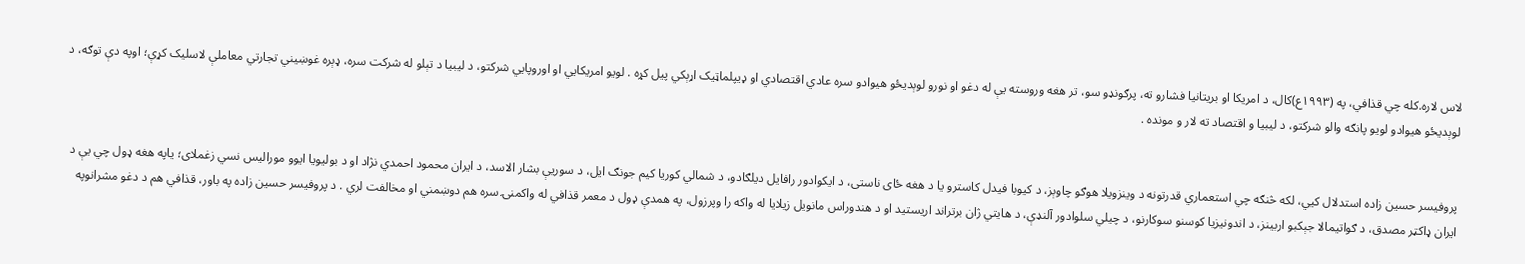لاس لاره.کله چي قذافي، په (۱۹۹۳ع)کال، د امريکا او بريتانيا فشارو ته، پرګونډو سو، تر هغه وروسته يې له دغو او نورو لوېديځو هيوادو سره عادي اقتصادي او ډيپلماټيک اړېکي پيل کړه . لويو امریکايي او اوروپايي شرکتو، د ليبيا د تېلو له شرکت سره، ډېره غوښيني تجارتي معاملې لاسليک کړې؛ اوپه دې توګه، د لوېديځو هيوادو لويو پانګه والو شرکتو، د ليبيا و اقتصاد ته لار و مونده .


پروفيسر حسين زاده استدلال کيي، لکه څنګه چي استعماري قدرتونه د وينزويلا هوګو چاوېز، د کيوبا فيدل کاسترو يا د هغه ځای ناستی، د ايکوادور رافايل ديلګادو، د شمالي کوریا کیم جونګ ايل، د سوريې بشار الاسد، د ايران محمود احمدي نژاد او د بوليويا ايوو موراليس نسي زغملای؛ ياپه هغه ډول چي يې د ايران ډاکټر مصدق، د ګواتيمالا جېکبو اربينز، د اندونيزيا کوسنو سوکارنو، د چيلي سلوادور آلنډې، د هايتي ژان برتراند اريستيد او د هندوراس مانويل زيلايا له واکه را وپرزول، په همدې ډول د معمر قذافي له واکمنۍ سره هم دوښمني او مخالفت لري . د پروفيسر حسین زاده په باور، قذافي هم د دغو مشرانوپه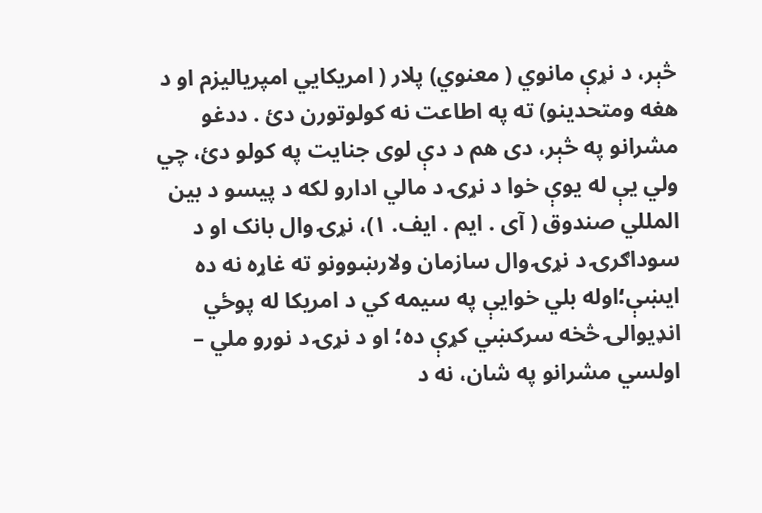څېر، د نړې مانوي ( معنوي) پلار ( امريکايي امپرياليزم او د هغه ومتحدينو) ته په اطاعت نه کولوتورن دئ . ددغو مشرانو په څېر، دی هم د دې لوی جنايت په کولو دئ، چي ولي يې له يوې خوا د نړۍ د مالي ادارو لکه د پيسو د بين المللي صندوق ( آی . ايم . ايف. ۱)، نړۍ وال بانک او د سوداګرۍ د نړۍ وال سازمان ولارښوونو ته غاړه نه ده ايښې؛اوله بلي خوايې په سيمه کي د امريکا له پوځي انډيوالۍ څخه سرکښي کړې ده؛ او د نړۍ د نورو ملي – اولسي مشرانو په شان، نه د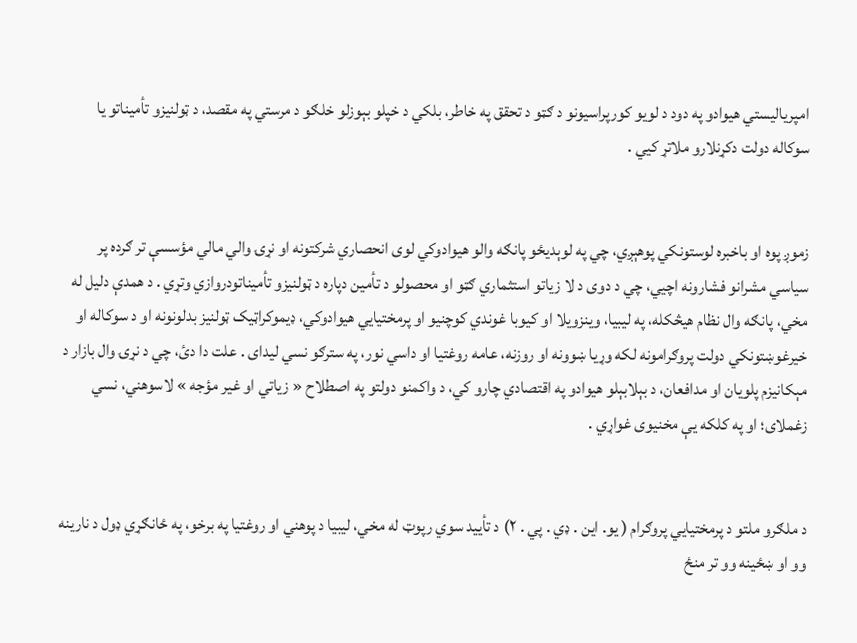امپرياليستي هيوادو په دود د لويو کورپراسيونو د ګټو د تحقق په خاطر، بلکي د خپلو بېوزلو خلګو د مرستي په مقصد، د ټولنيزو تأميناتو يا سوکاله دولت دکړنلارو ملاتړ کيي .


زموږ پوه او باخبره لوستونکي پوهېږي، چي په لوېديځو پانګه والو هيوادوکي لوی انحصاري شرکتونه او نړۍ والي مالي مؤسسې تر ګرده پر سياسي مشرانو فشارونه اچيي، چي د دوی د لا زياتو استثماري ګټو او محصولو د تأمين دپاره د ټولنیزو تأميناتودروازي وتړي . د همدې دليل له مخي، پانګه وال نظام هيڅکله، په ليبيا، وينزويلا او کيوبا غوندي کوچنيو او پرمختيايي هيوادوکي، ډيموکراټيک ټولنيز بدلونونه او د سوکاله او خيرغوښتونکي دولت پروګرامونه لکه وړيا ښوونه او روزنه، عامه روغتيا او داسي نور، په سترګو نسي ليدای . علت دا دئ، چي د نړۍ وال بازار د مېکانيزم پلويان او مدافعان، د بېلابېلو هيوادو په اقتصادي چارو کي، د واکمنو دولتو په اصطلاح « زياتي او غير مؤجه » لاسوهني، نسي زغملای؛ او په کلکه يې مخنيوی غواړي .


د ملګرو ملتو د پرمختيايي پروګرام ( يو. اين . ډي . پي . ۲) د تأييد سوي رپوټ له مخي، ليبيا د پوهني او روغتيا په برخو، په ځانګړي ډول د نارينه وو او ښځينه وو تر منځ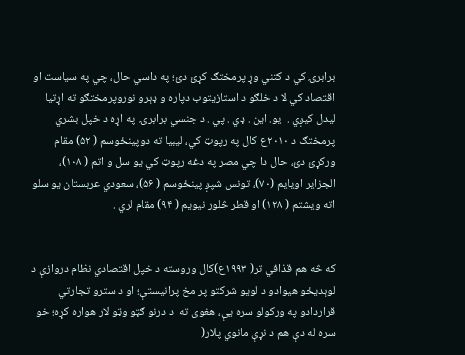برابرۍ کي د کتني وړ پرمختګ کړئ دئ؛ په داسي حال، چي په سياست او اقتصاد کي لا د خلګو د استازيتوب دپاره و ډېرو نوروپرمختګو ته اړتيا ليدل کيږي .  يو. اين . ډي . پي . د جنسي برابرۍ  په اړه د خپل بشري پرمختګ د ۲۰۱۰ع کال په رپوټ کي، ليبيا ته دوپينځوسم ( ۵۲) مقام ورکړئ دئ، حال دا چي مصر په دغه رپوټ کي يو سل و اتم ( ۱۰۸)، الجزاير اويايم (۷۰)، تونس شپږ پينځوسم ( ۵۶)، سعودي عربستان يو سلو اته ويشتم ( ۱۲۸) او قطر څلور نيويم ( ۹۴) مقام لري .


که څه هم قذافي تر( ۱۹۹۳ع)کال وروسته د خپل اقتصادي نظام دروازې د لوېديځو هيوادو د لويو شرکتو پر مخ پرانيستې؛ او د سترو تجارتي قراردادو په ورکولو سره يې، هغوی ته  د درنو ګټو وټو لار هواره کړه؛ خو سره له دې هم د نړې مانوي پلار(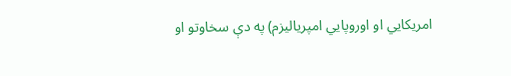امريکایي او اوروپايي امپرياليزم) په دې سخاوتو او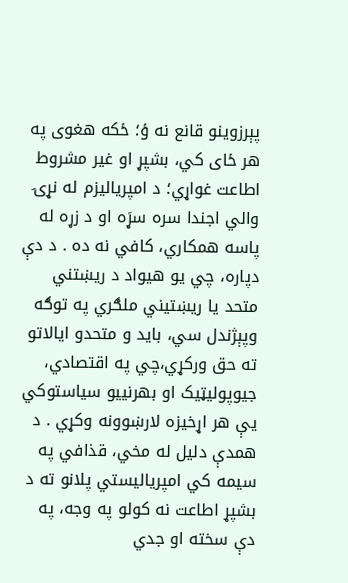پېرزوينو قانع نه ؤ؛ ځکه هغوی په هر ځای کي، بشپړ او غير مشروط اطاعت غواړي؛ د امپرياليزم له نړۍ والي اجندا سره سړَه او د زړه له پاسه همکاري، کافي نه ده . د دې دپاره، چي يو هيواد د ريښتني متحد يا ريښتيني ملګري په توګه وپېژندل سي، بايد و متحدو ايالاتو ته حق ورکړي،چي په اقتصادي، جيوپوليټیک او بهرنييو سياستوکي يې هر اړخيزه لارښوونه وکړي . د همدې دليل له مخي، قذافي په سيمه کي امپرياليستي پلانو ته د بشپړ اطاعت نه کولو په وجه، په دې سخته او جدي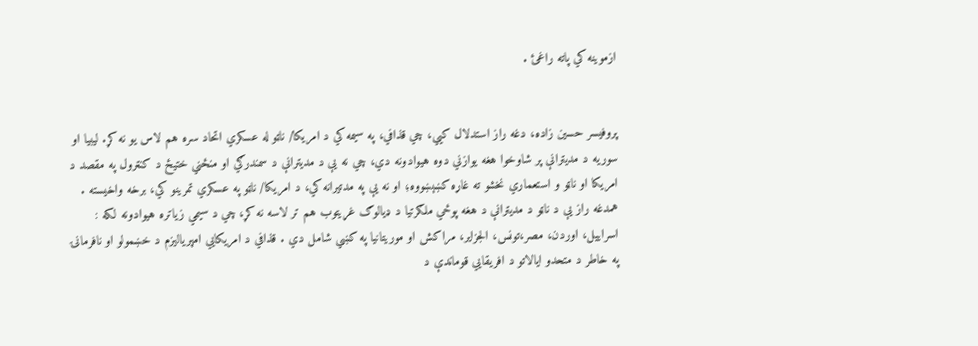ازموينه کي پاته راغئ .


پروفيسر حسين زاده، دغه راز استدلال کيي، چي قذافي، په سيمه کي د امريکا/ ناټو له عسکري اتحاد سره هم لاس يو نه کړ. ليبيا او سوريه د مديترانې پر شاوخوا هغه يوازني دوه هيوادونه دي، چي نه يې د مديترانې د سمندرګي او منځني ختيځ د کنټرول په مقصد د امريکا او ناټو و استعماري نخشو ته غاړه کښېښووه؛ او نه يې په مدتيرانه کي، د امريکا/ ناټو په عسکري تمرينو کي، برخه واخيسته . همدغه راز يې د ناټو د مديترانې د هغه پوځي ملګرتيا د ډيالوګ غړيتوب هم تر لاسه نه کړ، چي د سيمي زياتره هيوادونه لکه : اسراييل، اوردن، مصر،تونس، الجزاير، مراکش او موريتانيا په کښي شامل دي . قذافي د امريکايي امپرياليزم د خښمولو او نافرمانۍ په خاطر د متحدو ايالاتو د افريقايي قوماندې د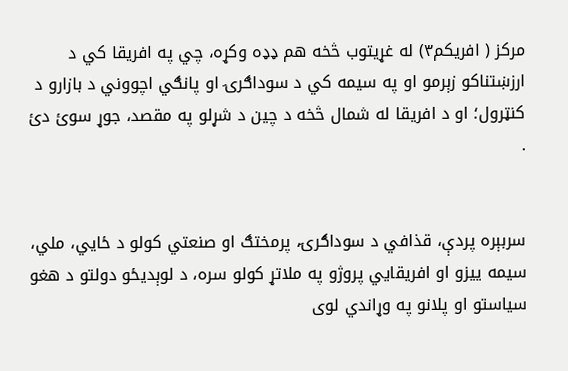مرکز ( افريکم۳) له غړيتوب څخه هم ډډه وکړه، چي په افريقا کي د ارزښتناکو زېرمو او په سیمه کي د سوداګرۍ او پانګي اچووني د بازارو د کنټرول؛ او د افريقا له شمال څخه د چين د شړلو په مقصد، جوړ سوئ دئ .


سربېره پردې، قذافي د سوداګرۍ، پرمختګ او صنعتي کولو د ځايي، ملي، سيمه ييزو او افريقايي پروژو په ملاتړ کولو سره، د لوېديځو دولتو د هغو سياستو او پلانو په وړاندي لوی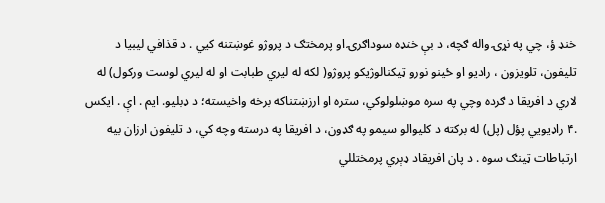خنډ ؤ، چي په نړۍ واله ګچه، د بې خنډه سوداګرۍ او پرمختګ د پروژو غوښتنه کيي . د قذافي ليبيا د تليفون، تلويزون ، راديو او ځينو نورو ټيکنالوژيکو پروژو( لکه له ليري طبابت او له ليري لوست ورکول) له لاري د افريقا د ګرده وچي په سره موښلولوکي، ستره او ارزښتناکه برخه واخيسته؛ د ډبليو. ايم . اې . ايکس .۴ راډيويي پؤل (پل) له برکته د کليوالو سيمو په ګډون، د افريقا په درسته وچه کي، د تليفون ارزان بيه ارتباطات ټينګ سوه . د پان افريقاد ډېري پرمختللي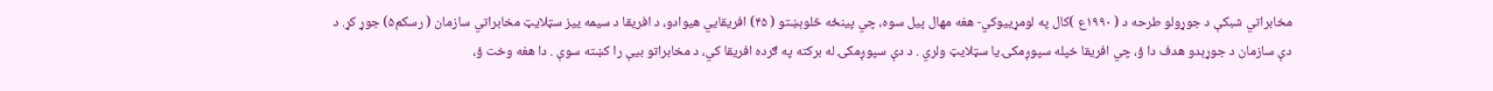مخابراتي شبکې د جوړولو طرحه د ( ۱۹۹۰ع )کال په لومړييوکي- هغه مهال پيل سوه، چي پينځه څلوېښتو ( ۴۵) افريقايي هيوادو، د افريقا د سيمه ييز سټلايټ مخابراتي سازمان ( رسکم۵) جوړ کړ. د دې سازمان د جوړېدو هدف دا ؤ، چي افريقا خپله سپوږمکۍ يا سټلايټ ولري . د دې سپوږمکۍ له برکته په ګرده افريقا کي، د مخابراتو بيې را کښته سوې . دا هغه وخت ؤ،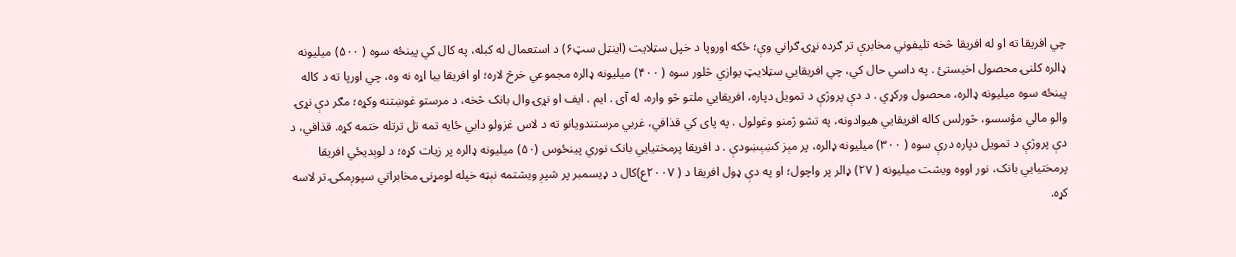چي افريقا ته او له افريقا څخه تليفوني مخابرې تر ګرده نړۍ ګراني وې؛ ځکه اوروپا د خپل سټلايت (اينټل سټ۶) د استعمال له کبله، په کال کي پينځه سوه ( ۵۰۰) ميليونه ډالره کلنۍ محصول اخيستئ . په داسي حال کي، چي افريقايي سټلایټ يوازي څلور سوه ( ۴۰۰) ميليونه ډالره مجموعي خرڅ لاره؛ او افريقا بيا اړه نه وه، چي اورپا ته د کاله پينځه سوه ميليونه ډالره، محصول ورکړي . د دې پروژې د تمويل دپاره، افريقايي ملتو څو واره، له آی . ايم . ايف او نړۍ وال بانک څخه، د مرستو غوښتنه وکړه؛ مګر دې نړۍ والو مالي مؤسسو، څورلس کاله افريقايي هيوادونه، په تشو ژمنو وغولول . په پای کي قذافي، غربي مرستندويانو ته د لاس غزولو دابي ځايه تمه تل ترتله ختمه کړه. قذافي، د دې پروژې د تمويل دپاره درې سوه ( ۳۰۰) ميليونه ډالره، پر مېز کښېښودې . د افريقا پرمختيايي بانک نوري پينځوس (۵۰) ميليونه ډالره پر زيات کړه؛ د لوېديځي افريقا پرمختيايي بانک، نور اووه ويشت ميليونه ( ۲۷) ډالر پر واچول؛ او په دې ډول افريقا د ( ۲۰۰۷ع)کال د ډيسمبر پر شپږ ويشتمه نېټه خپله لومړنۍ مخابراتي سپوږمکۍ تر لاسه کړه.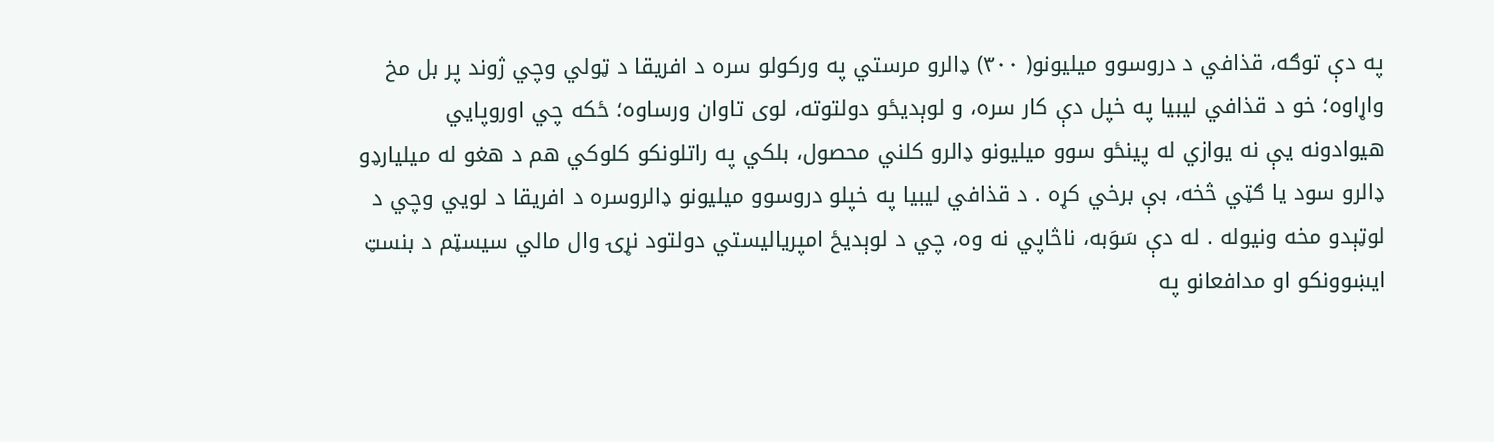په دې توګه، قذافي د دروسوو ميليونو( ۳۰۰) ډالرو مرستي په ورکولو سره د افريقا د ټولي وچي ژوند پر بل مخ واړاوه؛ خو د قذافي ليبيا په خپل دې کار سره، و لوېديځو دولتوته، لوی تاوان ورساوه؛ ځکه چي اوروپايي هيوادونه يې نه يوازي له پينځو سوو ميليونو ډالرو کلني محصول، بلکي په راتلونکو کلوکي هم د هغو له ميليارډو ډالرو سود يا ګټي څخه، بې برخي کړه . د قذافي ليبيا په خپلو دروسوو ميليونو ډالروسره د افريقا د لويي وچي د لوټېدو مخه ونيوله . له دې سَوَبه، ناڅاپي نه وه، چي د لوېديځ امپرياليستي دولتود نړۍ وال مالي سيسټم د بنسټ ايښوونکو او مدافعانو په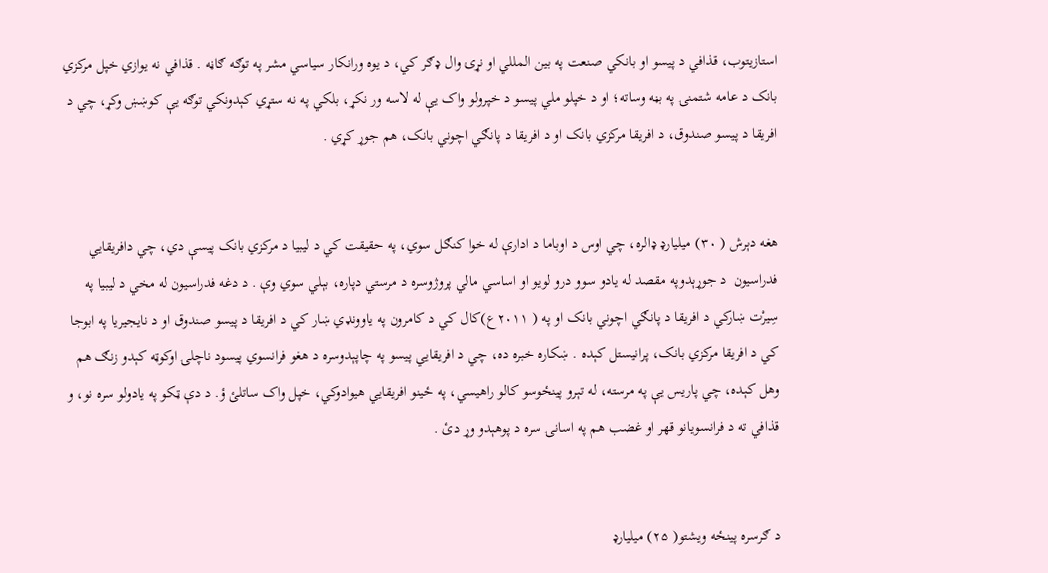استازيتوب، قذافي د پيسو او بانکي صنعت په بين المللي او نړۍ وال ډګر کي، د يوه ورانکار سیاسي مشر په توګه ګاڼه . قذافي نه يوازي خپل مرکزي بانک د عامه شتمنۍ په بڼه وساته؛ او د خپلو ملي پيسو د خپرولو واک يې له لاسه ور نکړ، بلکي په نه ستړي کېدونکي توګه يې کوښښ وکړ، چي د افريقا د پيسو صندوق، د افريقا مرکزي بانک او د افريقا د پانګي اچوني بانک، هم جوړ کړي .


هغه دېرش ( ۳۰) ميليارډ ډالره، چي اوس د اوباما د ادارې له خوا کنګل سوي، په حقيقت کي د ليبيا د مرکزي بانک پيسې دي، چي دافريقايي فدراسيون  د جوړېدوپه مقصد له يادو سوو درو لويو او اساسي مالي پروژوسره د مرستي دپاره، بېلي سوي وې . د دغه فدراسيون له مخي د ليبيا په سِيرْت ښارکي د افريقا د پانګي اچوني بانک او په ( ۲۰۱۱ع)کال کي د کامرون په ياوونډي ښار کي د افريقا د پيسو صندوق او د نايجيريا په ابوجا کي د افريقا مرکزي بانک، پرانيستل کېده . ښکاره خبره ده، چي د افريقايي پيسو په چاپېدوسره د هغو فرانسوي پيسود ناچلۍ اوکوټه کېدو زنګ هم وهل کېده، چي پاريس يې په مرسته، له تېرو پينځوسو کالو راهيسي، په ځينو افريقايي هيوادوکي، خپل واک ساتلئ ؤ. د دې ټکو په يادولو سره نو، و قذافي ته د فرانسويانو قهر او غضب هم په اسانۍ سره د پوهېدو وړ دئ .


د ګرسره پينځه ويشتو( ۲۵) ميليارډ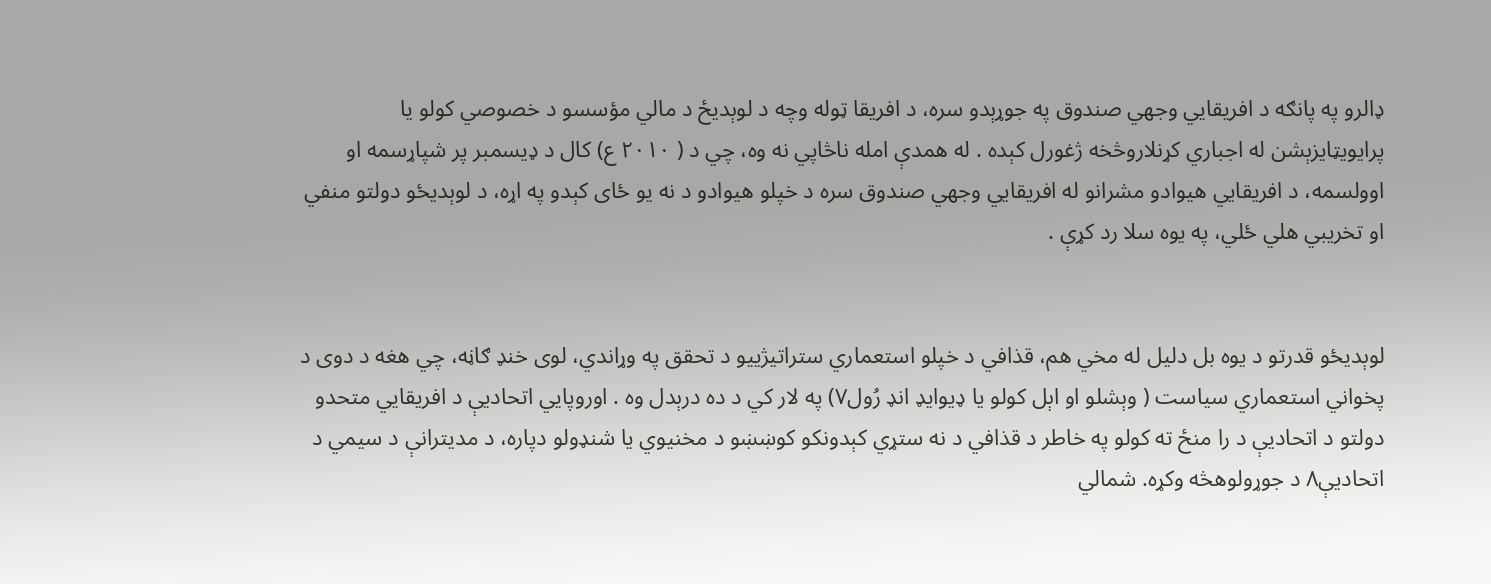ډالرو په پانګه د افريقايي وجهي صندوق په جوړېدو سره، د افريقا ټوله وچه د لوېديځ د مالي مؤسسو د خصوصي کولو يا پرايويټايزېشن له اجباري کړنلاروڅخه ژغورل کېده . له همدې امله ناڅاپي نه وه، چي د ( ۲۰۱۰ ع) کال د ډيسمبر پر شپاړسمه او اوولسمه، د افريقايي هيوادو مشرانو له افريقايي وجهي صندوق سره د خپلو هيوادو د نه يو ځای کېدو په اړه، د لوېديځو دولتو منفي او تخريبي هلي ځلي، په يوه سلا رد کړې .


لوېديځو قدرتو د يوه بل دليل له مخي هم، قذافي د خپلو استعماري ستراتيژيیو د تحقق په وړاندي، لوی خنډ ګاڼه، چي هغه د دوی د پخواني استعماري سیاست ( وېشلو او اېل کولو يا ډيوايډ انډ رُول۷) په لار کي د ده درېدل وه . اوروپايي اتحاديې د افريقايي متحدو دولتو د اتحاديې د را منځ ته کولو په خاطر د قذافي د نه ستړي کېدونکو کوښښو د مخنيوي يا شنډولو دپاره، د مديترانې د سيمي د اتحاديې۸ د جوړولوهڅه وکړه. شمالي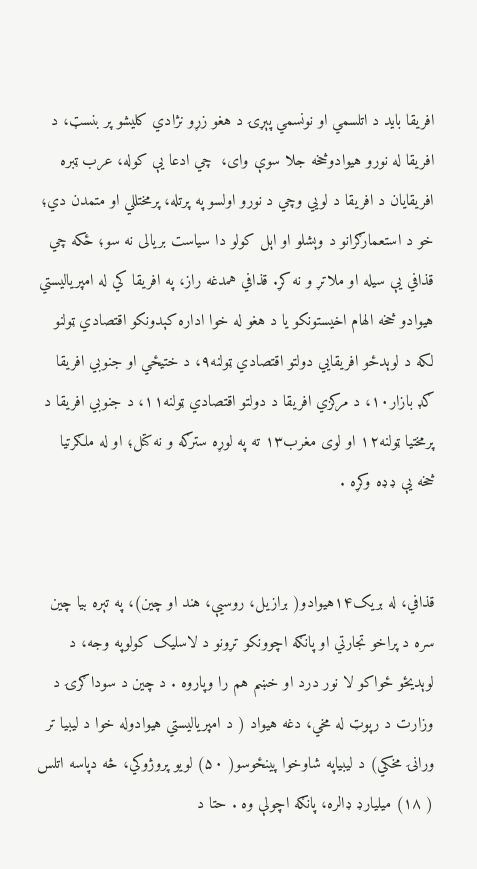افريقا بايد د اتلسمي او نونسمي پېړۍ د هغو زړو نژادي کليشو پر بنسټ، د افريقا له نورو هيوادوڅخه جلا سوې وای،  چي ادعا يې کوله، عرب ټبره افريقايان د افريقا د لويي وچي د نورو اولسو په پرتله، پرمختللي او متمدن دي؛ خو د استعمارګرانو د وېشلو او اېل کولو دا سياست بريالی نه سو؛ ځکه چي قذافي يې سيله او ملاتړ و نه کړ. قذافي همدغه راز، په افريقا کي له امپرياليستي هيوادو څخه الهام اخيستونکو يا د هغو له خوا اداره کېدونکو اقتصادي ټولنو لکه د لوېدځو افريقايي دولتو اقتصادي ټولنه۹، د ختيځي او جنوبي افريقا ګډ بازار۱۰، د مرکزي افريقا د دولتو اقتصادي ټولنه۱۱، د جنوبي افريقا د پرمختيا ټولنه۱۲ او لوی مغرب۱۳ ته په لوړه سترګه و نه کتل؛ او له ملګرتيا څخه يې ډډه وکړه .


قذافي، له بريک۱۴هيوادو( برازيل، روسيې، هند او چين)، په تېره بيا چين سره د پراخو تجارتي او پانګه اچوونکو تړونو د لاسليک کولوپه وجه، د لوېديځو ځواکو لا نور درد او خښم هم را وپاروه . د چين د سوداګرۍ د وزارت د رپوټ له مخي، دغه هيواد ( د امپرياليستي هيوادوله خوا د ليبيا تر ورانۍ مخکي) د ليبياپه شاوخوا پينځوسو( ۵۰) لويو پروژوکي، څه دپاسه اتلس ( ۱۸) ميليارډ ډالره، پانګه اچولې وه . حتا د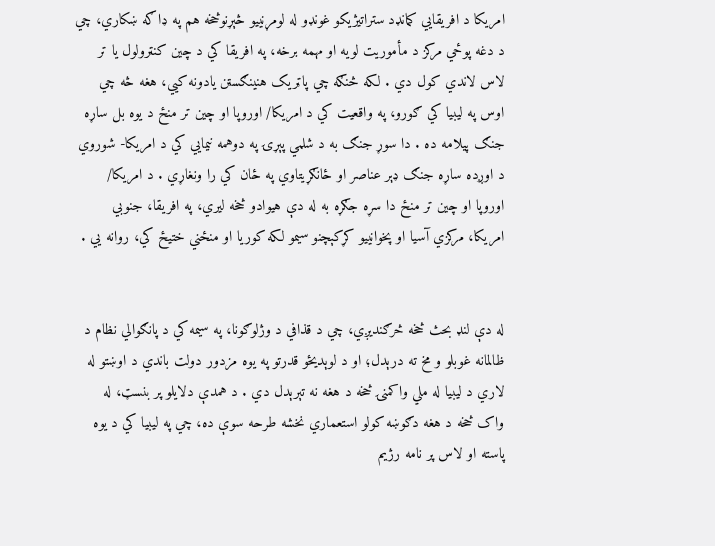امريکا د افريقايي کمانډد ستراتيژيکو غونډو له لومړنيیو څېړنوڅخه هم په ډاګه ښکاري، چي د دغه پوځي مرکز د مأموريت لويه او مهمه برخه، په افريقا کي د چين کنټرولول يا تر لاس لاندي کول دي . لکه څنګه چي پاټريک هنينګسټن يادونه کيي، هغه څه چي اوس په ليبيا کي ګورو، په واقعيت کي د امريکا/ اوروپا او چین تر منځ د يوه بل ساړه جنګ پيلامه ده . دا سوړ جنګ به د شلمي پېړۍ په دوهمه نيمايي کي د امريکا- شوروي د اوږده ساړه جنګ ډېر عناصر او ځانګړيتاوي په ځان کي را ونغاړي . د امريکا/ اوروپا او چین تر منځ دا سړه جګړه به له دې هيوادو څخه ليري، په افريقا، جنوبي امريکا، مرکزي آسیا او پخوانييو کړکېچنو سيمو لکه کوريا او منځني ختيځ کي، روانه يي .


له دې لنډ بحث څخه څرګنديږي، چي د قذافي د وژلوګونا، په سيمه کي د پانګوالي نظام د ظالمانه غوبلو و مخ ته درېدل؛ او د لوېديځو قدرتو په يوه مزدور دولت باندي د اوښتو له لاري د ليبيا له ملي واکمنۍ څخه د هغه نه تېرېدل دي . د همدې دلايلو پر بنسټ، له واک څخه د هغه دګوښه کولو استعماري نخشه طرحه سوې ده، چي په ليبیا کي د يوه پاسته او لاس پر نامه رژيم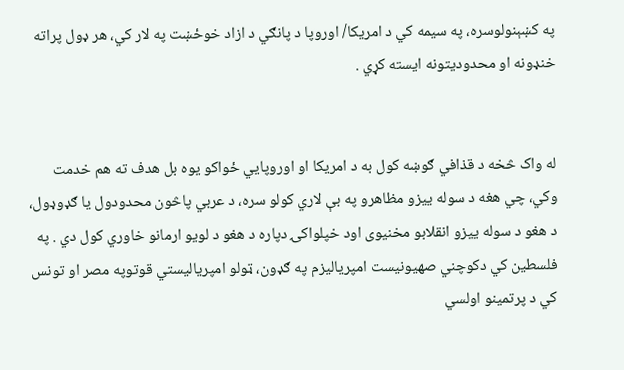په کښېنولوسره، په سيمه کي د امريکا/ اوروپا د پانګي د ازاد خوځښت په لار کي، هر ډول پراته خنډونه او محدوديتونه ايسته کړي .


له واک څخه د قذافي ګوښه کول به د امریکا او اوروپايي ځواکو يوه بل هدف ته هم خدمت وکي، چي هغه د سوله ييزو مظاهرو په بې لاري کولو سره، د عربي پاڅون محدودول يا ګډوډول، د هغو د سوله ييزو انقلابو مخنيوی اود خپلواکۍ دپاره د هغو د لويو ارمانو خاوري کول دي . په فلسطين کي دکوچني صهيونيست امپرياليزم په ګډون، ټولو امپرياليستي قوتوپه مصر او تونس کي د پرتمينو اولسي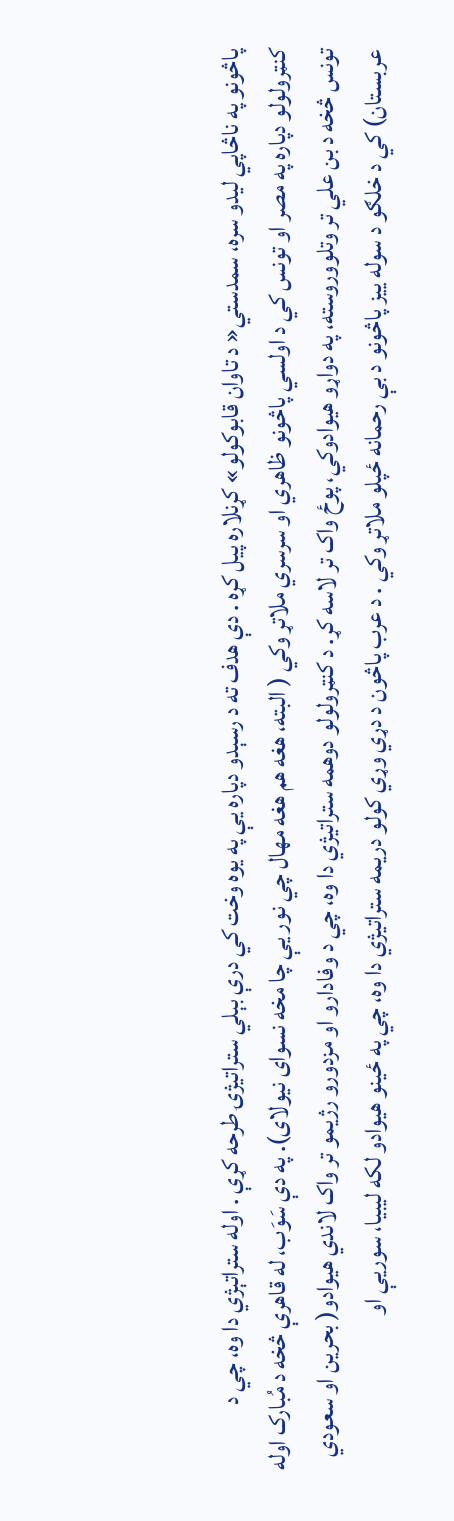پاڅونو په ناڅاپي ليدو سره، سمدستي« د تاوان قابوکولو» کړنلاره پيل کړه . دې هدف ته د رسېدو دپاره يې په يوه وخت کي درې بېلي ستراتيژۍ طرحه کړې . اوله ستراتېژي دا وه، چي د کنټرولولو دپاره په مصر او تونس کي د اولسي پاڅونو ظاهري او سرسري ملاتړ وکي ( البته، هغه هم هغه مهال چي نور يې چا مخه نسوای نيولای). په دې سَوَب، له قاهرې څخه د مُبارک اوله تونس څخه د بن علي تر وتلووروسته، په دواړو هيوادوکي، پوځ واک تر لاسه کړ. د کنټرولولو دوهمه ستراتيژي دا وه، چي د وفادارو او مزدورو رژيمو تر واک لاندي هيوادو( بحرين او سعودي عربستان) کي د خلګو د سوله ييز پاڅونو د بې رحمانه ځپلو ملاتړ وکي . د عرب پاڅون د دړي وړي کولو دريمه ستراتيژي دا وه، چي په ځينو هيوادو لکه ليبيا، سوريې او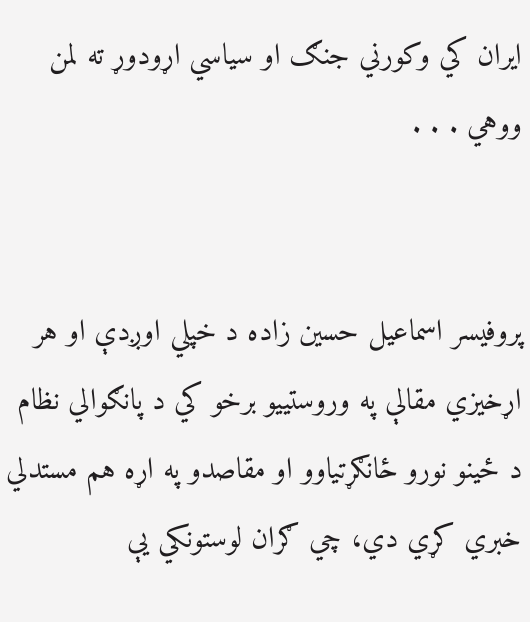ايران کي وکورني جنګ او سياسي اړودوړ ته لمن ووهي . . .


پروفيسر اسماعيل حسين زاده د خپلي اوږدې او هر اړخيزي مقالې په وروستييو برخو کي د پانګوالي نظام د ځينو نورو ځانګړتياوو او مقاصدو په اړه هم مستدلي خبري کړي دي، چي ګران لوستونکي يې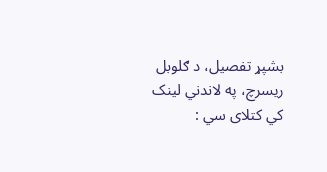بشپړ تفصيل، د ګلوبل ريسرچ، په لاندني لينک کي کتلای سي :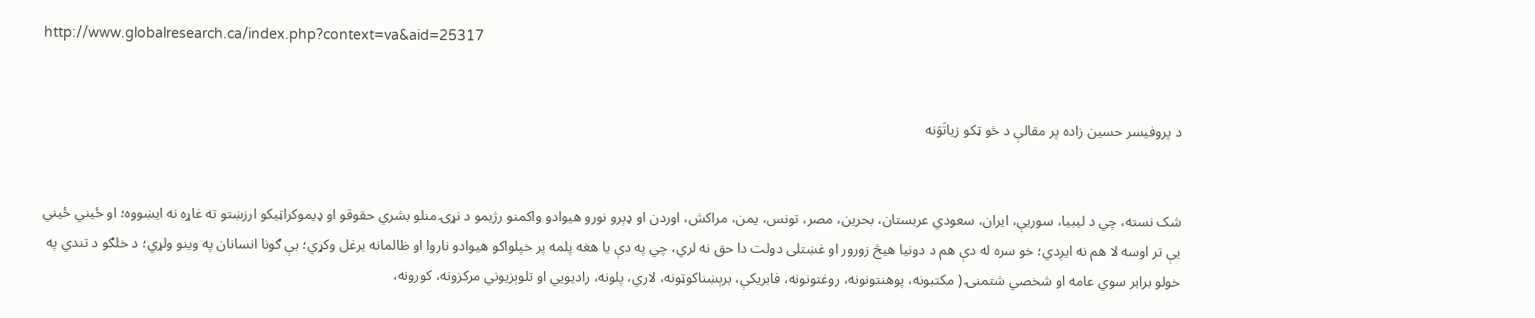http://www.globalresearch.ca/index.php?context=va&aid=25317


د پروفيسر حسين زاده پر مقالې د څو ټکو زياتَوَنه


شک نسته، چي د ليبيا، سوريې، ايران، سعودي عربستان، بحرين، مصر، تونس، يمن، مراکش، اوردن او ډېرو نورو هيوادو واکمنو رژيمو د نړۍ منلو بشري حقوقو او ډيموکراټيکو ارزښتو ته غاړه نه ايښووه؛ او ځيني ځيني يې تر اوسه لا هم نه ايږدي؛ خو سره له دې هم د دونيا هيڅ زورور او غښتلی دولت دا حق نه لري، چي په دې يا هغه پلمه پر خپلواکو هيوادو ناروا او ظالمانه يرغل وکړي؛ بې ګونا انسانان په وينو ولړي؛ د خلګو د تندي په خولو برابر سوي عامه او شخصي شتمنۍ ( مکتبونه، پوهنتونونه، روغتونونه، فابريکې، برېښناکوټونه، لاري، پلونه، راديويي او تلوېزيوني مرکزونه، کورونه،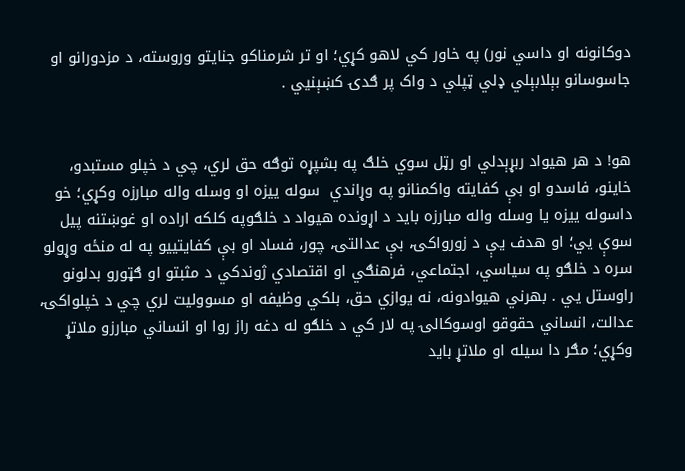دوکانونه او داسي نور) په خاور کي لاهو کړي؛ او تر شرمناکو جنايتو وروسته، د مزدورانو او جاسوسانو بېلابېلي ډلي ټپلي د واک پر ګدۍ کښېنيي .


هو! د هر هيواد ربړېدلي او رټل سوي خلګ په بشپړه توګه حق لري، چي د خپلو مستبدو، خاينو، فاسدو او بې کفايته واکمنانو په وړاندي  سوله ييزه او وسله واله مبارزه وکړي؛ خو داسوله يیزه يا وسله واله مبارزه بايد د اړونده هيواد د خلګوپه کلکه اراده او غوښتنه پيل سوې يي؛ او هدف يې د زورواکۍ، بې عدالتۍ، چور، فساد او بې کفايتيیو په له منځه وړولو سره د خلګو په سياسي، اجتماعي، فرهنګي او اقتصادي ژوندکي د مثبتو او ګټورو بدلونو راوستل يي . بهرني هيوادونه، نه يوازي حق، بلکي وظيفه او مسووليت لري چي د خپلواکۍ، عدالت، انساني حقوقو اوسوکالۍ په لار کي د خلګو له دغه راز روا او انساني مبارزو ملاتړ وکړي؛ مګر دا سيله او ملاتړ بايد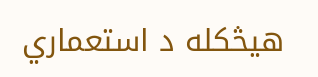هيڅکله د استعماري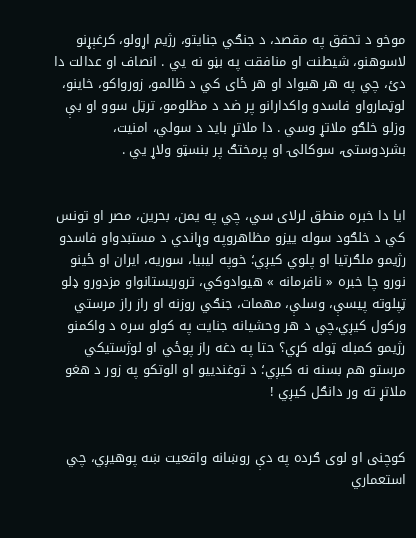موخو د تحقق په مقصد، د جنګي جنايتو، رژيم اړولو، کرغېړنو لاسوهنو، شيطنت او منافقت په بڼو نه يي . انصاف او عدالت دا دئ، چي په هر هيواد او هر ځای کي د ظالمو، زورواکو، خاينو، لوټمارواو فاسدو واکدارانو پر ضد د مظلومو، ترټل سوو او بې وزلو خلګو ملاتړ وسي . دا ملاتړ بايد د سولي، امنيت، بشردوستۍ، سوکالۍ او پرمختګ پر بنسټو ولاړ يي .


ايا دا خبره منطق لرلای سي، چي په يمن، بحرين، مصر او تونس کي د خلګود سوله ييزو مظاهروپه وړاندي د مستبدواو فاسدو رژيمو ملګرتيا او پلوي کيږي؛ خوپه ليبيا، سوريه، ايران او ځينو نورو چا خبره « نافرمانه » هيوادوکي، تروريستانواو مزدورو ډلو ټپلوته پيسې، وسلې، مهمات، جنګي روزنه او راز راز مرستي ورکول کيږي،چي د هر وحشيانه جنايت په کولو سره د واکمنو رژيمو کمبله ټوله کړي؟ حتا په دغه راز پوځي او لوژستيکي مرستو هم بسنه نه کيږي؛ د توغندييو او الوتکو په زور د هغو ملاتړ ته ور دانګل کيږي !


کوچنی او لوی ګرده په دې روښانه واقعيت ښه پوهيږي، چي استعماري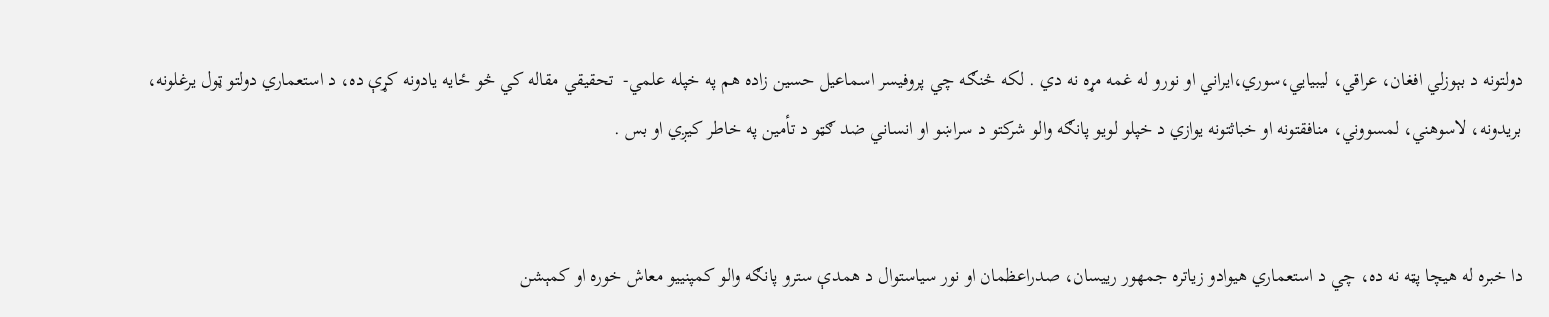دولتونه د بېوزلي افغان، عراقي، ليبيايي،سوري،ايراني او نورو له غمه مړه نه دي . لکه څنګه چي پروفيسر اسماعيل حسين زاده هم په خپله علمي-  تحقيقي مقاله کي څو ځايه يادونه کړې ده، د استعماري دولتو ټول يرغلونه، بريدونه، لاسوهني، لمسووني، منافقتونه او خباثتونه يوازي د خپلو لويو پانګه والو شرکتو د سراښو او انساني ضد ګټو د تأمين په خاطر کيږي او بس .


دا خبره له هيچا پټه نه ده، چي د استعماري هيوادو زياتره جمهور رييسان، صدراعظمان او نور سياستوال د همدې سترو پانګه والو کمپنيیو معاش خوره او کمېشن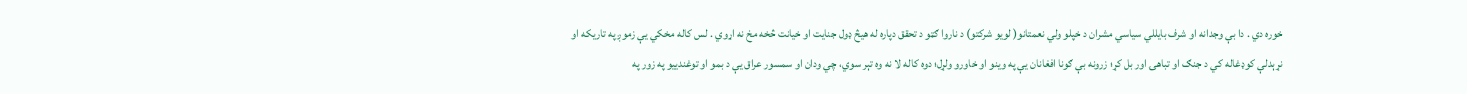خوره دي . دا بې وجدانه او شرف بايللي سياسي مشران د خپلو ولي نعمتانو( لويو شرکتو) د ناروا ګټو د تحقق دپاره له هيڅ ډول جنايت او خيانت څخه مخ نه اړوي . لس کاله مخکي يې زموږ په تاريکه او نړېدلې کوډغاله کي د جنګ او تباهۍ اور بل کړ؛ زرونه بې ګونا افغانان يې په وينو او خاورو ولړل؛ دوه کاله لا نه وه تېر سوي، چي ودان او سمسور عراق يې د بمو او توغندييو په زور په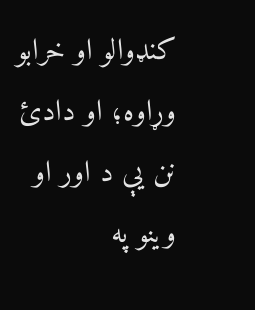کنډوالو او خرابو وړاوه؛ او دادئ نن يې د اور او وينو په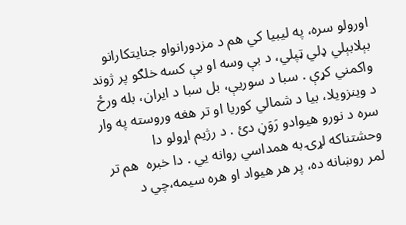اورولو سره، په ليبيا کي هم د مزدورانواو جنايتکارانو بېلابېلي ډلي ټپلي، د بې وسه او بې کسه خلګو پر ژوند واکمني کړې . سبا د سوريې، بل سبا د ايران، بله ورځ د وينزويلا، بيا د شمالي کوريا او تر هغه وروسته په وار سره د نورو هيوادو رَوَڼ دئ . د رژيم اړولو دا وحشتناکه لړۍ به همداسي روانه يي . دا خبره  هم تر لمر روښانه ده، پر هر هيواد او هره سيمه،چي د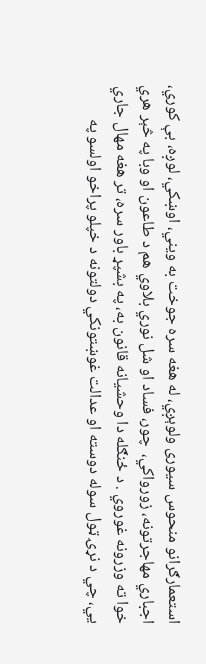استعمارګرانو منحوس سيوری ولوېږي، له هغه سره جوخت به ويني، اوښکي، لوږه، بې کوري، اجباري مهاجرتونه، زورواکي،  چور، فساد او شل نوري بلاوي هم د طاعون او وبا په څېر هري خوا ته وزرونه غوروي . د ځنګله دا وحشیانه قانون به، په بشپړ باور سره، تر هغه مهال جاري يي، چي د نړۍ ټول سوله دوسته او عدالت غوښتونکي دولتونه د خپلو پراخو اولسو په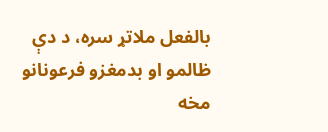بالفعل ملاتړ سره، د دې ظالمو او بدمغزو فرعونانو مخه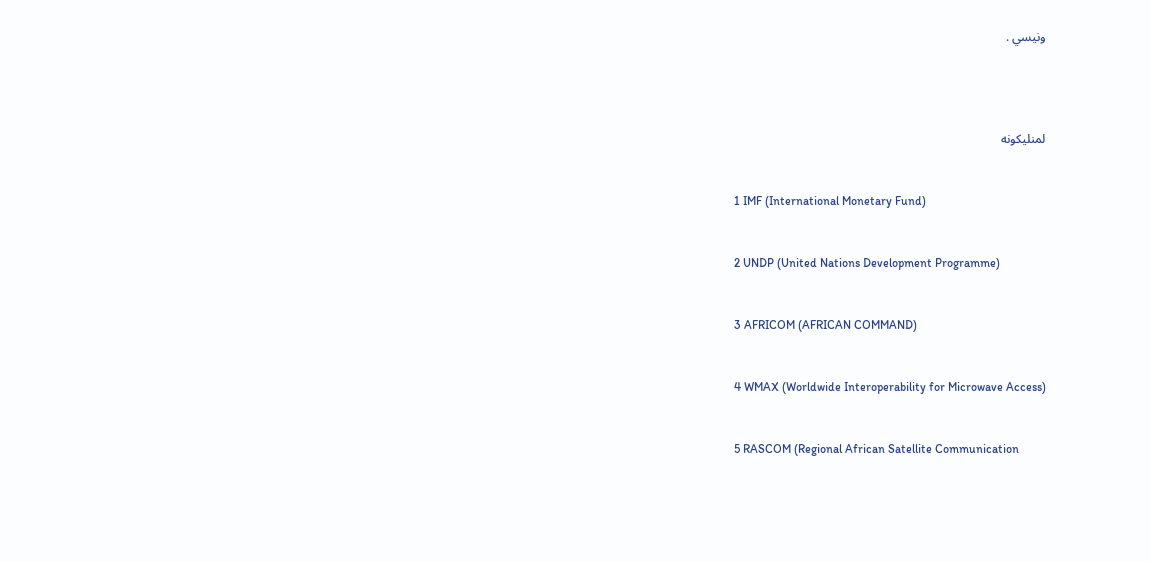ونيسي .




لمنليکونه


1 IMF (International Monetary Fund)


2 UNDP (United Nations Development Programme)


3 AFRICOM (AFRICAN COMMAND)


4 WMAX (Worldwide Interoperability for Microwave Access)


5 RASCOM (Regional African Satellite Communication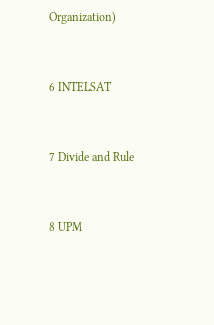Organization)


6 INTELSAT


7 Divide and Rule


8 UPM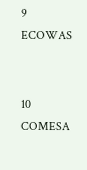9 ECOWAS


10 COMESA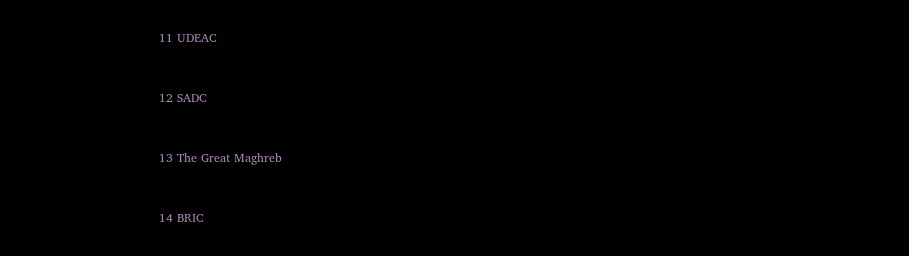11 UDEAC


12 SADC


13 The Great Maghreb


14 BRIC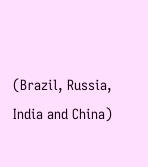(Brazil, Russia, India and China)